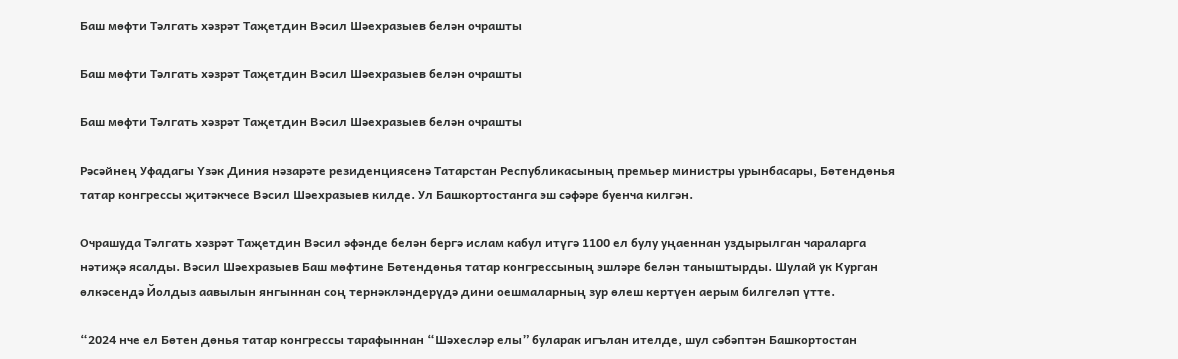Баш мөфти Тәлгать хәзрәт Таҗетдин Вәсил Шәехразыев белән очрашты

Баш мөфти Тәлгать хәзрәт Таҗетдин Вәсил Шәехразыев белән очрашты

Баш мөфти Тәлгать хәзрәт Таҗетдин Вәсил Шәехразыев белән очрашты

Рәсәйнең Уфадагы Үзәк Диния нәзарәте резиденциясенә Татарстан Республикасының премьер министры урынбасары, Бөтендөнья татар конгрессы җитәкчесе Вәсил Шәехразыев килде. Ул Башкортостанга эш сәфәре буенча килгән.

Очрашуда Тәлгать хәзрәт Таҗетдин Вәсил әфәнде белән бергә ислам кабул итүгә 1100 ел булу уңаеннан уздырылган чараларга нәтиҗә ясалды. Вәсил Шәехразыев Баш мөфтине Бөтендөнья татар конгрессының эшләре белән таныштырды. Шулай ук Курган өлкәсендә Йолдыз аавылын янгыннан соң тернәкләндерүдә дини оешмаларның зур өлеш кертүен аерым билгеләп үтте.

“2024 нче ел Бөтен дөнья татар конгрессы тарафыннан “Шәхесләр елы” буларак игълан ителде, шул сәбәптән Башкортостан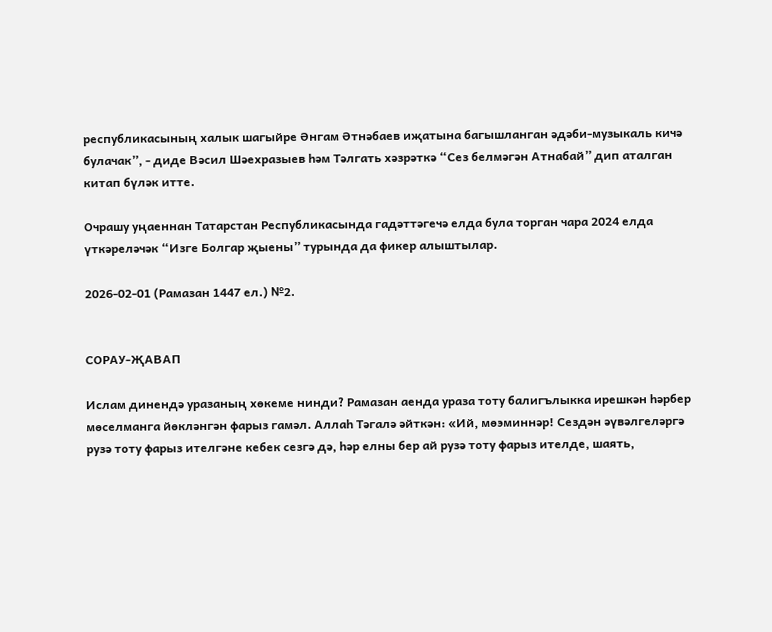республикасының халык шагыйре Әнгам Әтнәбаев иҗатына багышланган әдәби-музыкаль кичә булачак”, - диде Вәсил Шәехразыев һәм Тәлгать хәзрәткә “Сез белмәгән Атнабай” дип аталган китап бүләк итте.

Очрашу уңаеннан Татарстан Республикасында гадәттәгечә елда була торган чара 2024 елда үткәреләчәк “Изге Болгар җыены” турында да фикер алыштылар.

2026-02-01 (Рамазан 1447 ел.) №2.


СОРАУ-ҖАВАП

Ислам динендә уразаның хөкеме нинди? Рамазан аенда ураза тоту балигълыкка ирешкән һәрбер мөселманга йөкләнгән фарыз гамәл. Аллаһ Тәгалә әйткән: «Ий, мөэминнәр! Сездән әүвәлгеләргә рузә тоту фарыз ителгәне кебек сезгә дә, һәр елны бер ай рузә тоту фарыз ителде, шаять,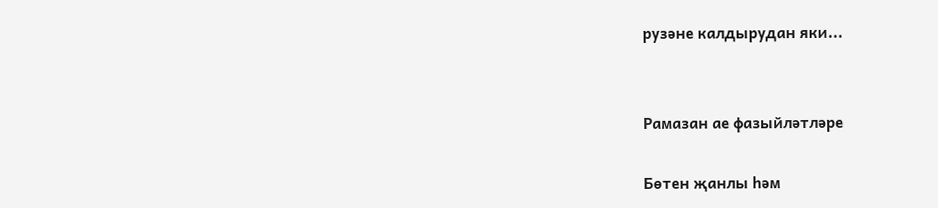рузәне калдырудан яки...


Рамазан ае фазыйләтләре

Бөтен җанлы һәм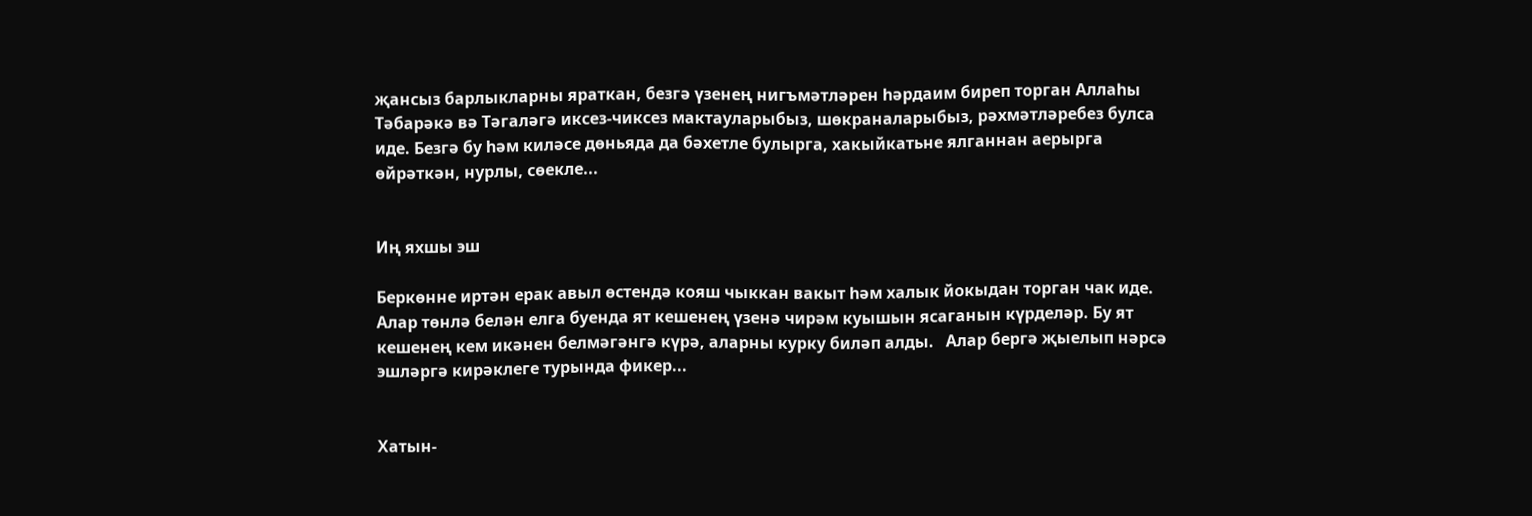җансыз барлыкларны яраткан, безгә үзенең нигъмәтләрен һәрдаим биреп торган Аллаһы Тәбарәкә вә Тәгаләгә иксез-чиксез мактауларыбыз, шөкраналарыбыз, рәхмәтләребез булса иде. Безгә бу һәм киләсе дөньяда да бәхетле булырга, хакыйкатьне ялганнан аерырга өйрәткән, нурлы, сөекле...


Иң яхшы эш

Беркөнне иртән ерак авыл өстендә кояш чыккан вакыт һәм халык йокыдан торган чак иде. Алар төнлә белән елга буенда ят кешенең үзенә чирәм куышын ясаганын күрделәр. Бу ят кешенең кем икәнен белмәгәнгә күрә, аларны курку биләп алды.   Алар бергә җыелып нәрсә эшләргә кирәклеге турында фикер...


Хатын-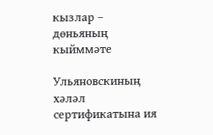кызлар – дөньяның кыйммәте

Ульяновскиның хәләл сертификатына ия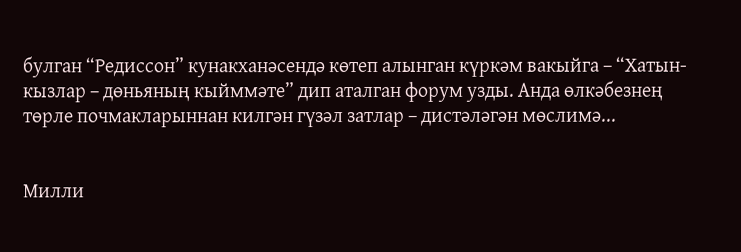булган “Редиссон” кунакханәсендә көтеп алынган күркәм вакыйга – “Хатын-кызлар – дөньяның кыйммәте” дип аталган форум узды. Анда өлкәбезнең төрле почмакларыннан килгән гүзәл затлар – дистәләгән мөслимә...


Милли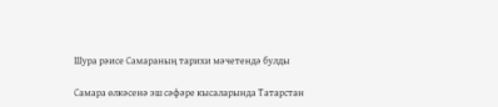Шура рәисе Самараның тарихи мәчетендә булды

Самара өлкәсенә эш сәфәре кысаларында Татарстан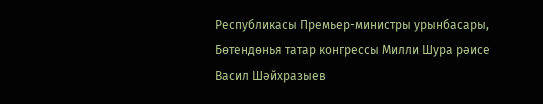Республикасы Премьер-министры урынбасары, Бөтендөнья татар конгрессы Милли Шура рәисе Васил Шәйхразыев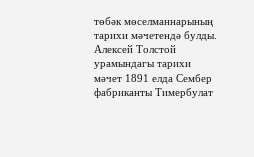төбәк мөселманнарының тарихи мәчетендә булды. Алексей Толстой урамындагы тарихи мәчет 1891 елда Сембер фабриканты Тимербулат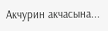Акчурин акчасына...